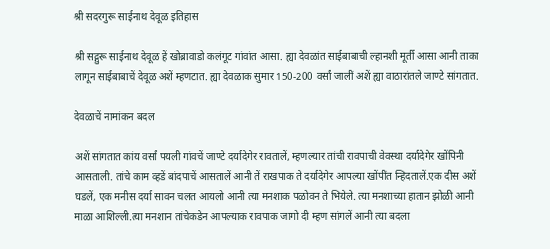श्री सदरगुरू साईनाथ देवूळ इतिहास

श्री सद्गुरू साईनाथ देवूळ हें खोब्रावाडो कलंगूट गांवांत आसा. ह्या देवळांत साईबाबाची ल्हानशी मूर्ती आसा आनी ताका लागून साईबाबाचें देवूळ अशें म्हणटात. ह्या देवळाक सुमार 150-200 वर्सां जालीं अशें ह्या वाठारांतले जाण्टे सांगतात.

देवळाचें नामांकन बदल

अशें सांगतात कांय वर्सां पयली गांवचें जाण्टे दर्यादेगेर रावतालें, म्हणल्यार तांची रावपाची वेवस्था दर्यादेगेर खोंपिनी आसताली. तांचे काम व्हडें बांदपाचें आसतालें आनी तें राखपाक ते दर्यादेगेर आपल्या खोंपींत न्हिदतालें.एक दीस अशें घडलें, एक मनीस दर्या सावन चलत आयलो आनी त्या मनशाक पळोवन ते भियेले. त्या मनशाच्या हातान झोळी आनी माळा आशिल्ली.त्या मनशान तांचेकडेन आपल्याक रावपाक जागो दी म्हण सांगलें आनी त्या बदला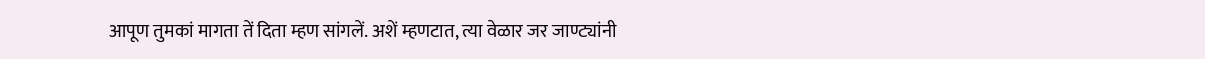आपूण तुमकां मागता तें दिता म्हण सांगलें. अशें म्हणटात, त्या वेळार जर जाण्ट्यांनी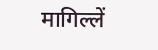मागिल्लें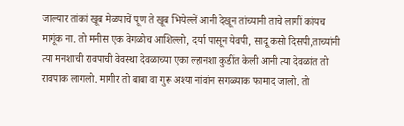जाल्यार तांकां खूब मेळपाचें पूण ते खूब भियेल्लें आनी देखून तांच्यानी ताचे लागीं कांयच मागूंक ना. तो मनीस एक वेगळोच आशिल्लो, दर्या पासून येवपी, सादू कसो दिसपी,ताच्यांनी त्या मनशाची रावपाची वेवस्था देवळाच्या एका ल्हानशा कुडींत केली आनी त्या देवळांत तो रावपाक लागलो. मागीर तो बाबा वा गुरू अश्या नांवांन सगळ्याक फामाद जालो. तो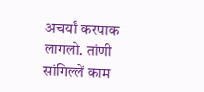अचर्यां करपाक लागलो. तांणी सांगिल्लें काम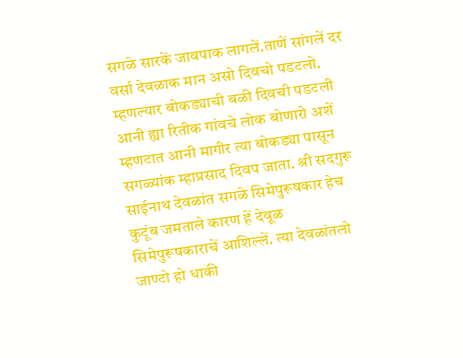सगळे सारकें जावपाक लागलें.ताणें सांगलें दर वर्सा देवळाक मान असो दिवचो पडटलो. म्हणल्यार बोकड्याची बळी दिवची पडटली आनी ह्या रितीक गांवचे लोक बोणारो अशें म्हणटात आनी मागीर त्या बोकड्या पासून सगळ्यांक म्हाप्रसाद दिवप जाता. श्री सदगुरू साईनाथ देवळांत सगळे सिमेपुरूषकार हेच कुटूंब जमताले कारण हें देवूळ सिमेपुरूषकाराचें आशिल्लें. त्या देवळांतलो जाण्टो हो धाकी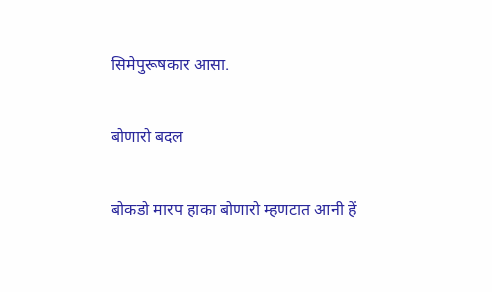सिमेपुरूषकार आसा.

बोणारो बदल

बोकडो मारप हाका बोणारो म्हणटात आनी हें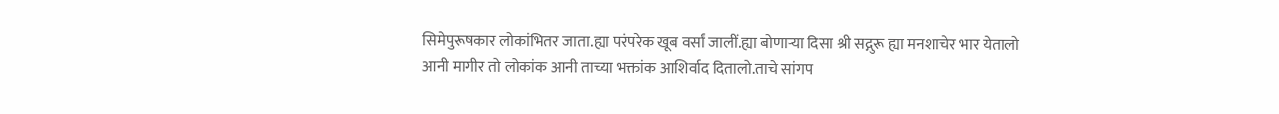सिमेपुरूषकार लोकांभितर जाता.ह्या परंपरेक खूब वर्सां जालीं.ह्या बोणाऱ्या दिसा श्री सद्गुरू ह्या मनशाचेर भार येतालो आनी मागीर तो लोकांक आनी ताच्या भक्तांक आशिर्वाद दितालो.ताचे सांगप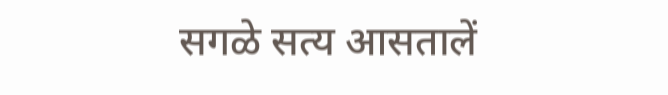सगळे सत्य आसतालें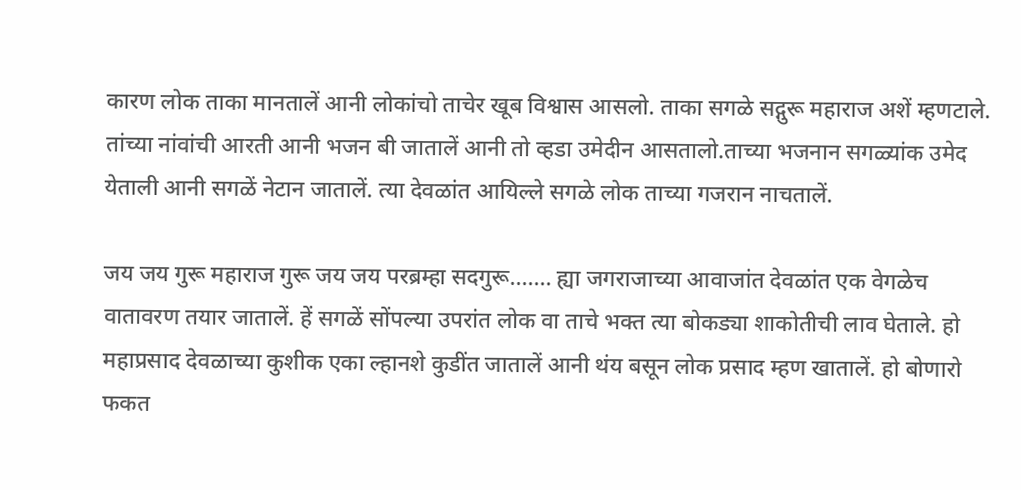कारण लोक ताका मानतालें आनी लोकांचो ताचेर खूब विश्वास आसलो. ताका सगळे सद्गुरू महाराज अशें म्हणटाले. तांच्या नांवांची आरती आनी भजन बी जातालें आनी तो व्हडा उमेदीन आसतालो.ताच्या भजनान सगळ्यांक उमेद येताली आनी सगळें नेटान जातालें. त्या देवळांत आयिल्ले सगळे लोक ताच्या गजरान नाचतालें.

जय जय गुरू महाराज गुरू जय जय परब्रम्हा सदगुरू....... ह्या जगराजाच्या आवाजांत देवळांत एक वेगळेच वातावरण तयार जातालें. हें सगळें सोंपल्या उपरांत लोक वा ताचे भक्त त्या बोकड्या शाकोतीची लाव घेताले. हो महाप्रसाद देवळाच्या कुशीक एका ल्हानशे कुडींत जातालें आनी थंय बसून लोक प्रसाद म्हण खातालें. हो बोणारो फकत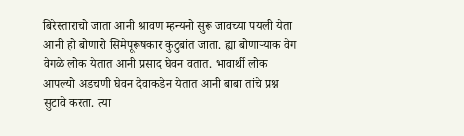बिरेस्ताराचो जाता आनी श्रावण म्हन्यनो सुरू जावच्या पयली येता आनी हो बोणारो सिमेपूरूषकार कुटुबांत जाता. ह्या बोणाऱ्याक वेग वेगळे लोक येतात आनी प्रसाद घेवन वतात. भावार्थी लोक आपल्यो अडचणी घेवन देवाकडेन येतात आनी बाबा तांचे प्रश्न सुटावे करता. त्या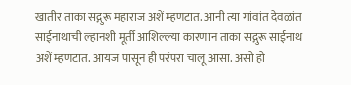खातीर ताका सद्गुरू महाराज अशें म्हणटात. आनी त्या गांवांत देवळांत साईनाथाची ल्हानशी मूर्ती आशिल्ल्या कारणान ताका सद्गुरू साईनाथ अशें म्हणटात. आयज पासून ही परंपरा चालू आसा. असो हो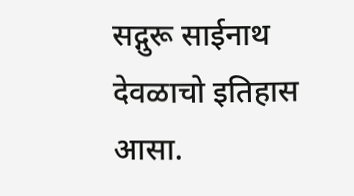सद्गुरू साईनाथ देवळाचो इतिहास आसा.